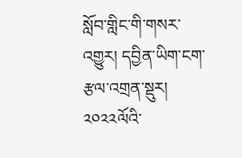སློབ་གླིང་གི་གསར་འགྱུར། དབྱིན་ཡིག་ངག་རྩལ་འགྲན་སྡུར།
༢༠༢༢ལོའི་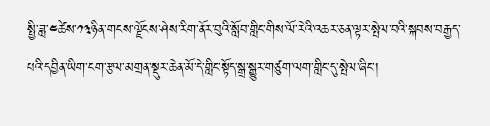སྤྱི་ཟླ་༤ཚེས་༡༣ཉིན་གངས་ལྗོངས་ཤེས་རིག་ནོར་བུའི་སློབ་གླིང་གིས་ལོ་རེའི་འཆར་ཅན་ལྟར་སྤེལ་བའི་སྐབས་བརྒྱད་པའི་དབྱིན་ཡིག་ངག་རྩལ་མགྲན་སྡུར་ཆེན་མོ་དེ་གླིང་སྟོད་སྒྲ་སྒྱུར་གཙུག་ལག་གླིང་དུ་སྤེལ་ཞིང་།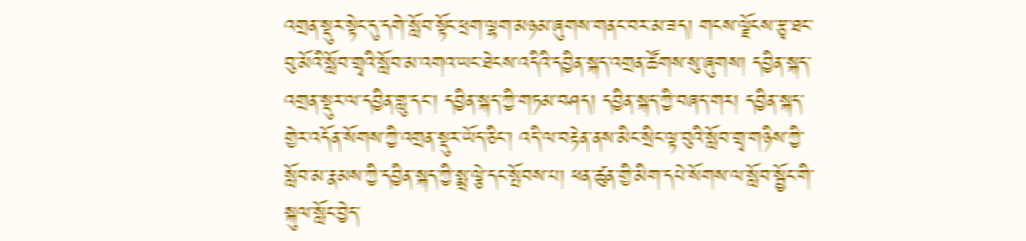འགྲན་སྡུར་སྟེང་དུ་དགེ་སློབ་སྟོང་ཕྲག་ལྷག་མཉམ་ཞུགས་གནང་བར་མ་ཟད། གངས་ལྗོངས་རྩྭ་ཐང་བུ་མོའི་སློབ་གྲྭའི་སློབ་མ་འགའ་ཡང་ཐེངས་འདིའི་དབྱིན་སྐད་འགྲན་ཚོགས་སུ་ཞུགས། དབྱིན་སྐད་འགྲན་སྡུར་ལ་དབྱིན་གླུ་དང་། དབྱིན་སྐད་ཀྱི་གཏམ་བཤད། དབྱིན་སྐད་ཀྱི་བཞད་གར། དབྱིན་སྐད་གྱེར་འདོན་སོགས་ཀྱི་འགྲན་སྡུར་ཡོད་ཅིང་། འདི་ལ་བརྟེན་ནས་མིང་སྲིང་ལྟ་བུའི་སློབ་གྲྭ་གཉིས་ཀྱི་སློབ་མ་རྣམས་ཀྱི་དབྱིན་སྐད་ཀྱི་སྨྲ་ལྕེ་དང་སྤོབས་པ། ཕན་ཚུན་གྱི་མིག་དཔེ་སོགས་ལ་སློབ་སྦྱོང་གི་སྐུལ་སློང་བྱེད་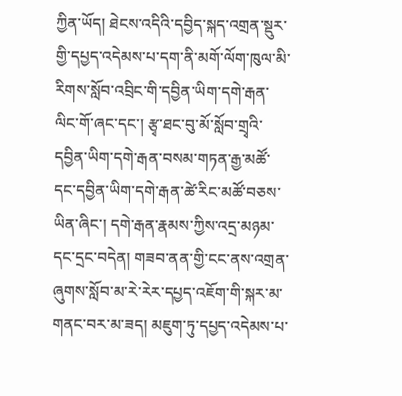ཀྱིན་ཡོད། ཐེངས་འདིའི་དབྱིད་སྐད་འགྲན་སྡུར་གྱི་དཔྱད་འདེམས་པ་དག་ནི་མགོ་ལོག་ཁུལ་མི་རིགས་སློབ་འབྲིང་གི་དབྱིན་ཡིག་དགེ་རྒན་ལིང་གོ་ཞང་དང་། རྩྭ་ཐང་བུ་མོ་སློབ་གྲྭའི་དབྱིན་ཡིག་དགེ་རྒན་བསམ་གཏན་རྒྱ་མཚོ་དང་དབྱིན་ཡིག་དགེ་རྒན་ཚེ་རིང་མཚོ་བཅས་ཡིན་ཞིང་། དགེ་རྒན་རྣམས་ཀྱིས་འདྲ་མཉམ་དང་དྲང་བདེན། གཟབ་ནན་གྱི་ངང་ནས་འགྲན་ཞུགས་སློབ་མ་རེ་རེར་དཔྱད་འཇོག་གི་སྐར་མ་གནང་བར་མ་ཟད། མཇུག་ཏུ་དཔྱད་འདེམས་པ་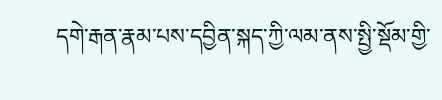དགེ་རྒན་རྣམ་པས་དབྱིན་སྐད་ཀྱི་ལམ་ནས་སྤྱི་སྡོམ་གྱི་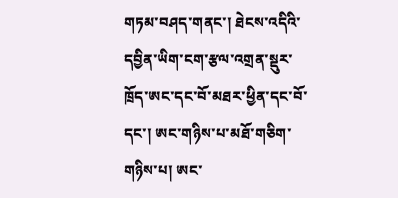གཏམ་བཤད་གནང་། ཐེངས་འདིའི་དབྱིན་ཡིག་ངག་རྩལ་འགྲན་སྡུར་ཁྲོད་ཨང་དང་བོ་མཐར་ཕྱིན་དང་བོ་དང་། ཨང་གཉིས་པ་མཐོ་གཅིག་གཉིས་པ། ཨང་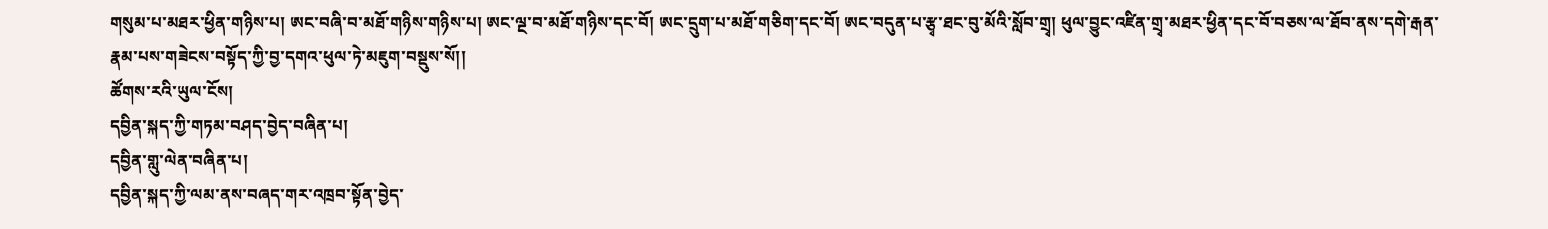གསུམ་པ་མཐར་ཕྱིན་གཉིས་པ། ཨང་བཞི་བ་མཐོ་གཉིས་གཉིས་པ། ཨང་ལྔ་བ་མཐོ་གཉིས་དང་བོ། ཨང་དྲུག་པ་མཐོ་གཅིག་དང་བོ། ཨང་བདུན་པ་རྩྭ་ཐང་བུ་མོའི་སློབ་གྲྭ། ཕུལ་བྱུང་འཛིན་གྲྭ་མཐར་ཕྱིན་དང་བོ་བཅས་ལ་ཐོབ་ནས་དགེ་རྒན་རྣམ་པས་གཟེངས་བསྟོད་ཀྱི་བྱ་དགའ་ཕུལ་ཏེ་མཇུག་བསྡུས་སོ།།
ཚོགས་རའི་ཡུལ་ངོས།
དབྱིན་སྐད་ཀྱི་གཏམ་བཤད་བྱེད་བཞིན་པ།
དབྱིན་གླུ་ལེན་བཞིན་པ།
དབྱིན་སྐད་ཀྱི་ལམ་ནས་བཞད་གར་འཁྲབ་སྟོན་བྱེད་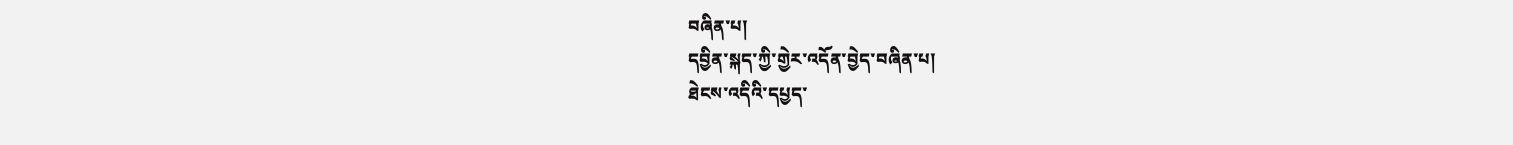བཞིན་པ།
དབྱིན་སྐད་ཀྱི་གྱེར་འདོན་བྱེད་བཞིན་པ།
ཐེངས་འདིའི་དཔྱད་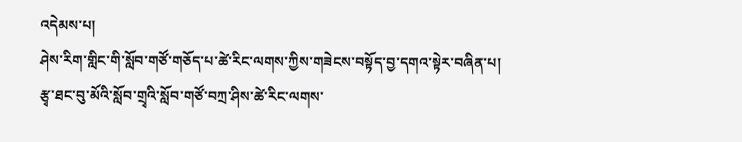འདེམས་པ།
ཤེས་རིག་གླིང་གི་སློབ་གཙོ་གཅོད་པ་ཚེ་རིང་ལགས་ཀྱིས་གཟེངས་བསྟོད་བྱ་དགའ་སྟེར་བཞིན་པ།
རྩྭ་ཐང་བུ་མོའི་སློབ་གྲྭའི་སློབ་གཙོ་བཀྲ་ཤིས་ཚེ་རིང་ལགས་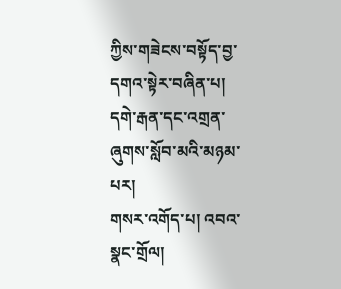ཀྱིས་གཟེངས་བསྟོད་བྱ་དགའ་སྟེར་བཞིན་པ།
དགེ་རྒན་དང་འགྲན་ཞུགས་སློབ་མའི་མཉམ་པར།
གསར་འགོད་པ། འབའ་སྣང་གྲོལ།